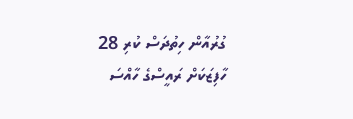ގުރުއާން ހިތުދަސް ކުރި 28 ހާފިޒަކަށް ރައީސްގެ ހާއްސަ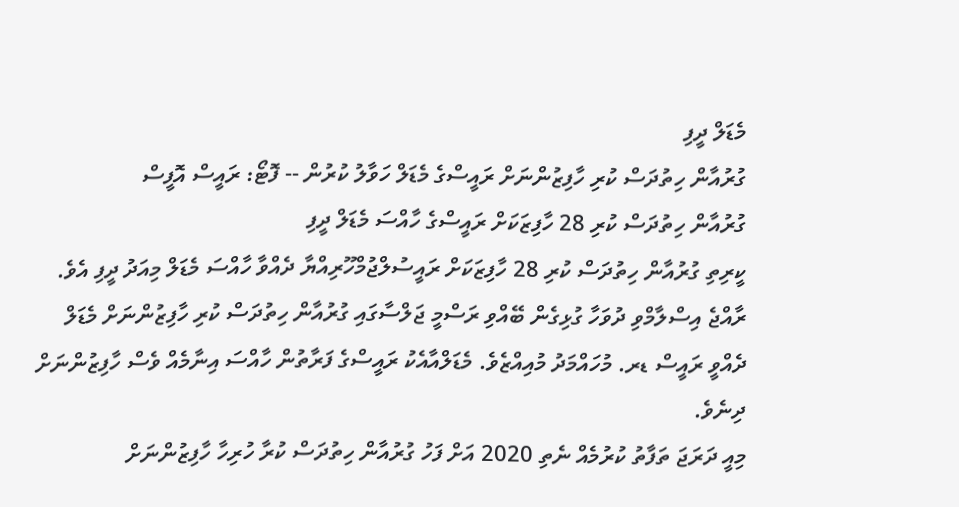މެޑަލް ދީފި
ގުރުއާން ހިތުދަސް ކުރި ހާފިޒުންނަށް ރައީސްގެ މެޑަލް ހަވާލު ކުރުން -- ފޮޓޯ: ރައީސް އޮފީސް
ގުރުއާން ހިތުދަސް ކުރި 28 ހާފިޒަކަށް ރައީސްގެ ހާއްސަ މެޑަލް ދީފި
ކީރިތި ގުރުއާން ހިތުދަސް ކުރި 28 ހާފިޒަކަށް ރައީސުލްޖުމްހޫރިއްޔާ ދެއްވާ ހާއްސަ މެޑަލް މިއަދު ދީފި އެވެ.
ރާއްޖެ އިސްލާމްވި ދުވަހާ ގުޅިގެން ބޭއްވި ރަސްމީ ޖަލްސާގައި ގުރުއާން ހިތުދަސް ކުރި ހާފިޒުންނަށް މެޑަލް ދެއްވީ ރައީސް ޑރ. މުހައްމަދު މުއިއްޒެވެ. މެޑަލްއާއެކު ރައީސްގެ ފަރާތުން ހާއްސަ އިނާމެއް ވެސް ހާފިޒުންނަށް ދިނެވެ.
މިއީ ދަރަޖަ ތަފާތު ކުރުމެއް ނެތި 2020 އަށް ފަހު ގުރުއާން ހިތުދަސް ކުރާ ހުރިހާ ހާފިޒުންނަށް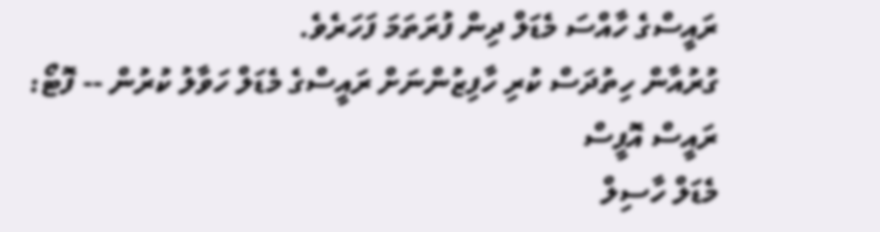ރައީސްގެ ހާއްސަ މެޑަލް ދިން ފުރަތަމަ ފަހަރެވެ.
ގުރުއާން ހިތުދަސް ކުރި ހާފިޒުންނަށް ރައީސްގެ މެޑަލް ހަވާލު ކުރުން -- ފޮޓޯ: ރައީސް އޮފީސް
މެޑަލް ހާސިލް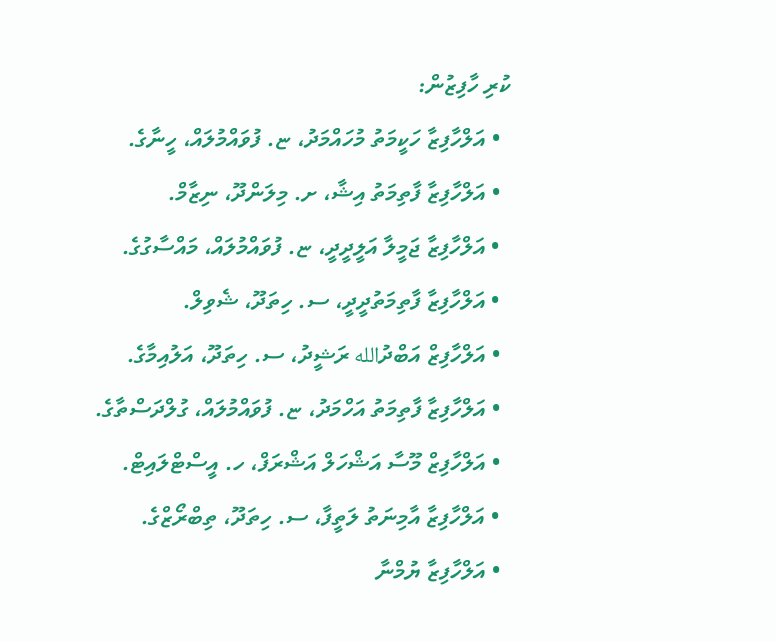ކުރި ހާފިޒުން:
  • އަލްހާފިޒާ ހަކީމަތު މުހައްމަދު، ޏ. ފުވައްމުލައް، ހީނާގެ.
  • އަލްހާފިޒާ ފާތިމަތު އިޝާ، ށ. މިލަންދޫ، ނިޒާމް.
  • އަލްހާފިޒާ ޖަމީލާ އަލީދީދީ، ޏ. ފުވައްމުލައް، މައްސާގުގެ.
  • އަލްހާފިޒާ ފާތިމަތުދީދީ، ސ. ހިތަދޫ، ޝެވިލް.
  • އަލްހާފިޒް އަބްދުالله ރަޝީދު، ސ. ހިތަދޫ، އަލުއިމާގެ.
  • އަލްހާފިޒާ ފާތިމަތު އަހްމަދު، ޏ. ފުވައްމުލައް، ގުލްދަސްތާގެ.
  • އަލްހާފިޒް މޫސާ އަޝްހަލް އަޝްރަފް، ހ. އީސްޓްލައިޓް.
  • އަލްހާފިޒާ އާމިނަތު ލަތީފާ، ސ. ހިތަދޫ، ތިބްރޯޒްގެ.
  • އަލްހާފިޒާ ޔުމްނާ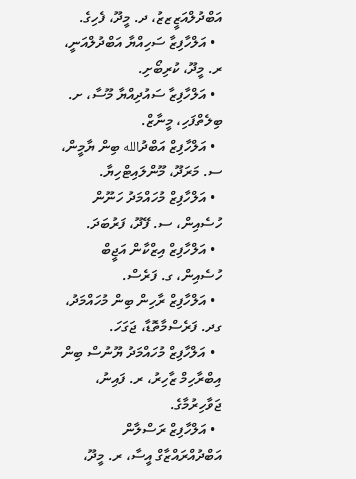އަބްދުލްއަޒީޒޒު، ދ. މީދޫ، ފެހިގެ.
  • އަލްހާފިޒާ ސަހިއްޔާ އަބްދުލްއަނީ، ރ. މީދޫ، ކުރިބޯށި.
  • އަލްހާފިޒާ ސައުދިއްޔާ މޫސާ، ށ. ބިލެތްފަހި، މީނާޒް.
  • އަލްހާފިޒް އަބްދުالله ބިން ޔާމީން، ސ. މަރަދޫ، މޫންލައިޓްހިޔާ.
  • އަލްހާފިޒް މުހައްމަދު ހަނޫން ހުސެއިން، ސ. ފޭދޫ، ފަރުބަދަ.
  • އަލްހާފިޒް އިޒްކާން އަޖީބް ހުސެއިން، ގ. ފަރެސް.
  • އަލްހާފިޒް ރާހިން ބިން މުހައްމަދު، ގދ. ފަރެސްމާތޮޑާ، ޖަގަހަ.
  • އަލްހާފިޒް މުހައްމަދު ޔޫނުސް ބިން އިބްރާހިމް ޒާހިރު، ރ. ފައިނު، ޖަވާހިރުމާގެ.
  • އަލްހާފިޒް ރަސްލާން އަބްދުއްރައްޒާގް އީސާ، ރ. މީދޫ،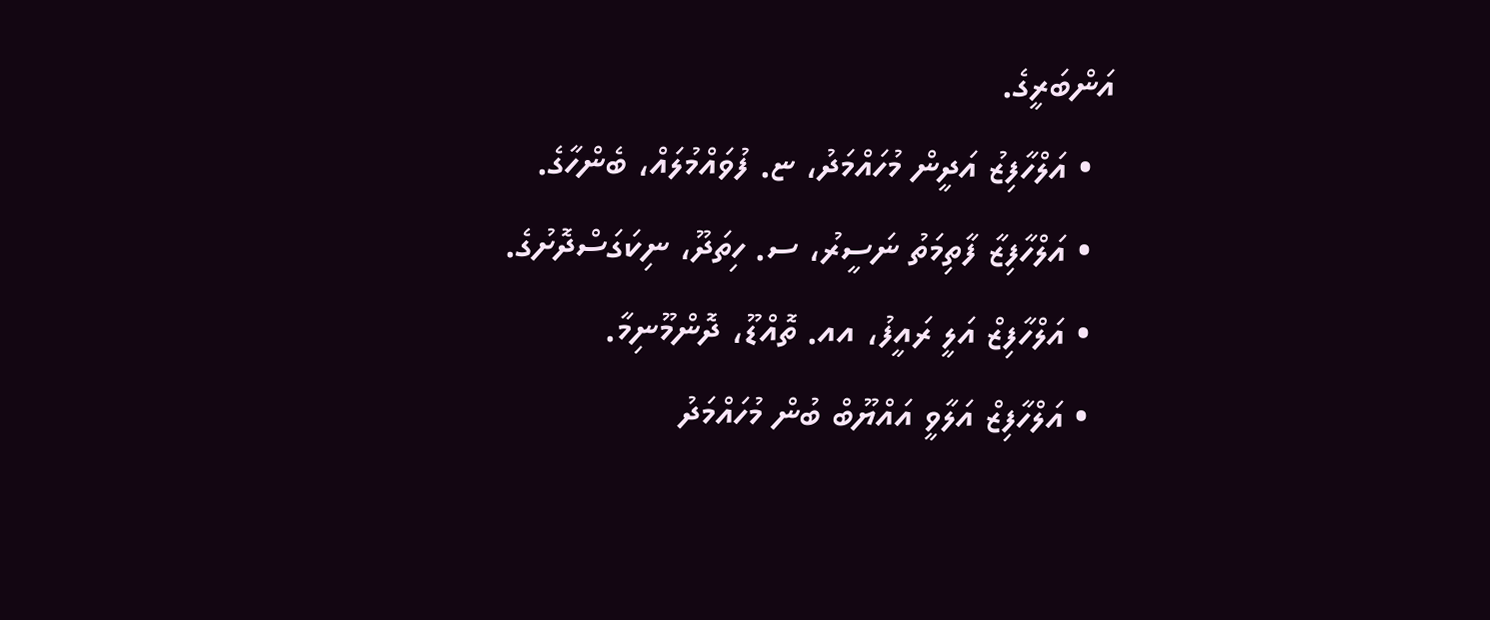އަންބަރީގެ.
  • އަލްހާފިޒު އަދީން މުހައްމަދު، ޏ. ފުވައްމުލައް، ބެންހާގެ.
  • އަލްހާފިޒާ ފާތިމަތު ނަސީރު، ސ. ހިތަދޫ، ނިކަގަސްދޮށުގެ.
  • އަލްހާފިޒް އަލީ ރައީފު، އއ. ތޮއްޑޫ، ދޮންމޫނިމާ.
  • އަލްހާފިޒް އަލާވީ އައްޔޫބް ބުން މުހައްމަދު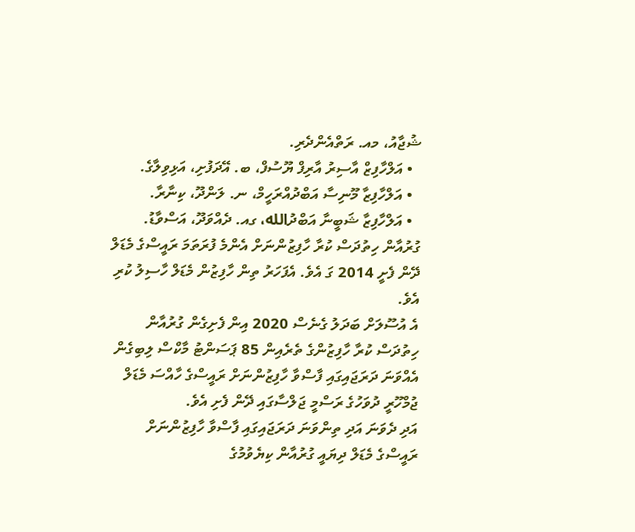ޝުޖާއު، މއ. ރަތްއެންދެރި.
  • އަލްހާފިޒް އާސިރު އާރިފް ޔޫސުފް، ބ. އޭދަފުށި، އަޅިވިލާގެ.
  • އަލްހާފިޒާ މޫނިސާ އަބްދުއްރަހީމް، ނ. ލަންދޫ، ކިނާރާ.
  • އަލްހާފިޒާ ޝަބީނާ އަބްދުالله، ގއ. ދެއްވަދޫ، އަސްވާޑު.
ގުރުއާން ހިތުދަސް ކުރާ ހާފިޒުންނަށް އެންމެ ފުރަތަމަ ރައީސްގެ މެޑަލް ދޭން ފެށީ 2014 ގަ އެވެ. އެފަހަރު ތިން ހާފިޒުން މެޑަލް ހާސިލު ކުރި އެވެ.
އެ އުސޫލަށް ބަދަލު ގެނެސް 2020 އިން ފެށިގެން ގުރުއާން ހިތުދަސް ކުރާ ހާފިޒުންގެ ތެރެއިން 85 ޕަސަންޓު މާކްސް ލިބިގެން އެއްވަނަ ދަރަޖައިގައި ފާސްވާ ހާފިޒުންނަށް ރައީސްގެ ހާއްސަ މެޑަލް ޖުމްހޫރީ ދުވަހުގެ ރަސްމީ ޖަލްސާގައި ދޭން ފެށި އެވެ.
އަދި ދެވަނަ އަދި ތިންވަނަ ދަރަޖައިގައި ފާސްވާ ހާފިޒުންނަށް ރައީސްގެ މެޑަލް ދިޔައީ ގުރުއާން ކިޔެވުމުގެ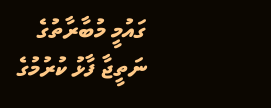ގައުމީ މުބާރާތުގެ ނަތީޖާ ފާޅު ކުރުމުގެ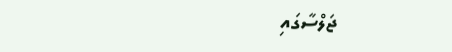ޖަލްސާގައި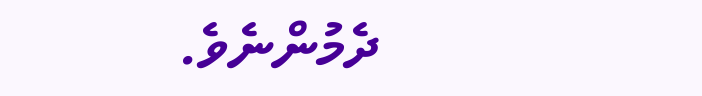ދެމުންނެވެ.